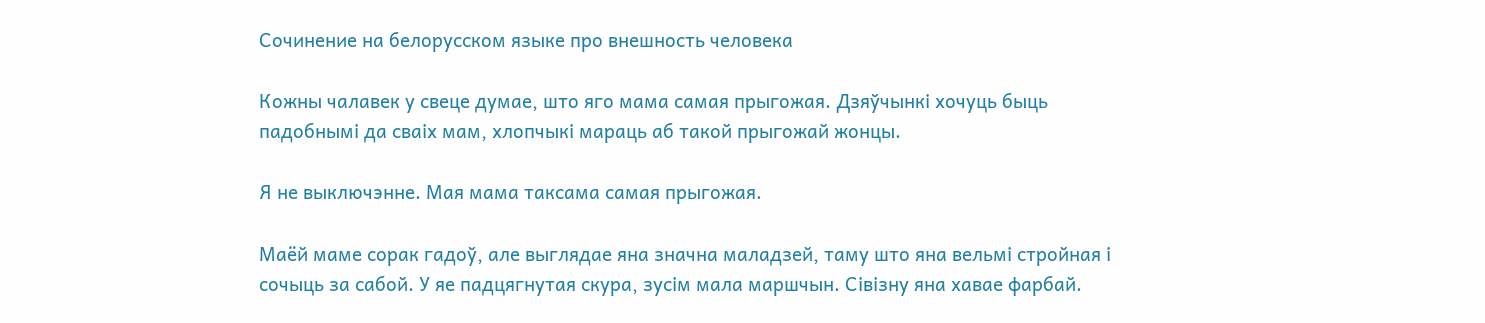Сочинение на белорусском языке про внешность человека

Кожны чалавек у свеце думае, што яго мама самая прыгожая. Дзяўчынкі хочуць быць падобнымі да сваіх мам, хлопчыкі мараць аб такой прыгожай жонцы.

Я не выключэнне. Мая мама таксама самая прыгожая.

Маёй маме сорак гадоў, але выглядае яна значна маладзей, таму што яна вельмі стройная і сочыць за сабой. У яе падцягнутая скура, зусім мала маршчын. Сівізну яна хавае фарбай.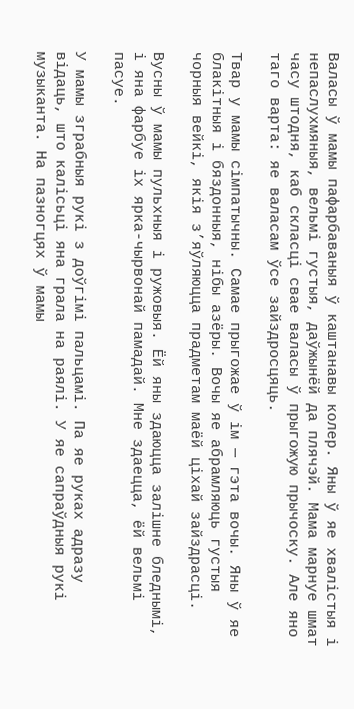Валасы ў мамы пафарбаваныя ў каштанавы колер. Яны ў яе хвалістыя і непаслухмяныя, вельмі густыя, даўжынёй да плячэй. Мама марнуе шмат часу штодня, каб скласці свае валасы ў прыгожую прычоску. Але яно таго варта: яе валасам ўсе зайздросцяць.

Твар у мамы сімпатычны. Самае прыгожае ў ім — гэта вочы. Яны ў яе блакітныя і бяздонныя, нібы азёры. Вочы яе абрамляюць густыя чорныя вейкі, якія з’яўляюцца прадметам маёй ціхай зайздрасці.

Вусны ў мамы пульхныя і ружовыя. Ёй яны здаюцца залішне бледнымі, і яна фарбуе іх ярка-чырвонай памадай. Мне здаецца, ёй вельмі пасуе.

У мамы зграбныя рукі з доўгімі пальцамі. Па яе руках адразу відаць, што калісьці яна грала на раялі. У яе сапраўдныя рукі музыканта. На пазногцях ў мамы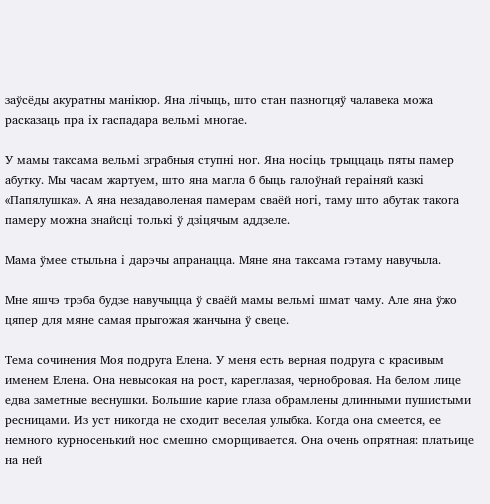заўсёды акуратны манікюр. Яна лічыць, што стан пазногцяў чалавека можа расказаць пра іх гаспадара вельмі многае.

У мамы таксама вельмі зграбныя ступні ног. Яна носіць трыццаць пяты памер абутку. Мы часам жартуем, што яна магла б быць галоўнай гераіняй казкі «Папялушка». А яна незадаволеная памерам сваёй ногі, таму што абутак такога памеру можна знайсці толькі ў дзіцячым аддзеле.

Мама ўмее стыльна і дарэчы апранацца. Мяне яна таксама гэтаму навучыла.

Мне яшчэ трэба будзе навучыцца ў сваёй мамы вельмі шмат чаму. Але яна ўжо цяпер для мяне самая прыгожая жанчына ў свеце.

Тема сочинения Моя подруга Елена. У меня есть верная подруга с красивым именем Елена. Она невысокая на рост, кареглазая, чернобровая. На белом лице едва заметные веснушки. Большие карие глаза обрамлены длинными пушистыми ресницами. Из уст никогда не сходит веселая улыбка. Когда она смеется, ее немного курносенький нос смешно сморщивается. Она очень опрятная: платьице на ней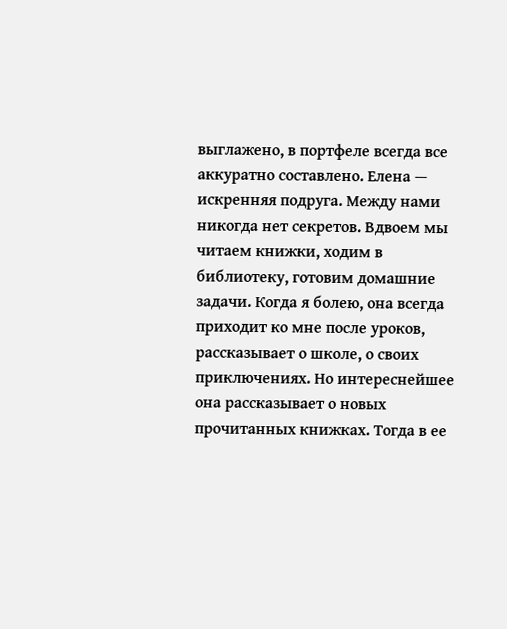выглажено, в портфеле всегда все аккуратно составлено. Елена — искренняя подруга. Между нами никогда нет секретов. Вдвоем мы читаем книжки, ходим в библиотеку, готовим домашние задачи. Когда я болею, она всегда приходит ко мне после уроков, рассказывает о школе, о своих приключениях. Но интереснейшее она рассказывает о новых прочитанных книжках. Тогда в ее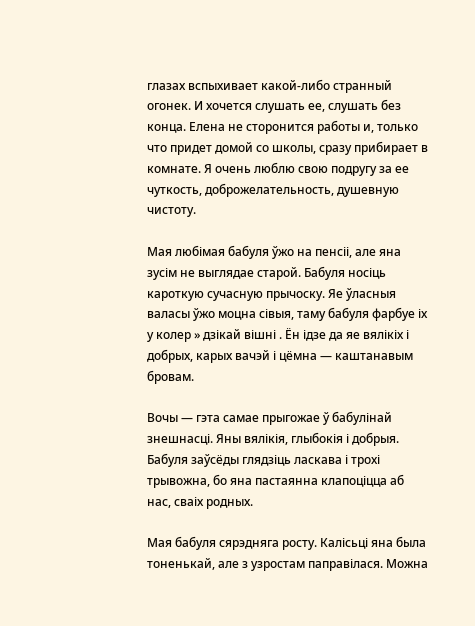глазах вспыхивает какой-либо странный огонек. И хочется слушать ее, слушать без конца. Елена не сторонится работы и, только что придет домой со школы, сразу прибирает в комнате. Я очень люблю свою подругу за ее чуткость, доброжелательность, душевную чистоту.

Мая любімая бабуля ўжо на пенсіі, але яна зусім не выглядае старой. Бабуля носіць кароткую сучасную прычоску. Яе ўласныя валасы ўжо моцна сівыя, таму бабуля фарбуе іх у колер » дзікай вішні . Ён ідзе да яе вялікіх і добрых, карых вачэй і цёмна — каштанавым бровам.

Вочы — гэта самае прыгожае ў бабулінай знешнасці. Яны вялікія, глыбокія і добрыя. Бабуля заўсёды глядзіць ласкава і трохі трывожна, бо яна пастаянна клапоціцца аб нас, сваіх родных.

Мая бабуля сярэдняга росту. Калісьці яна была тоненькай, але з узростам паправілася. Можна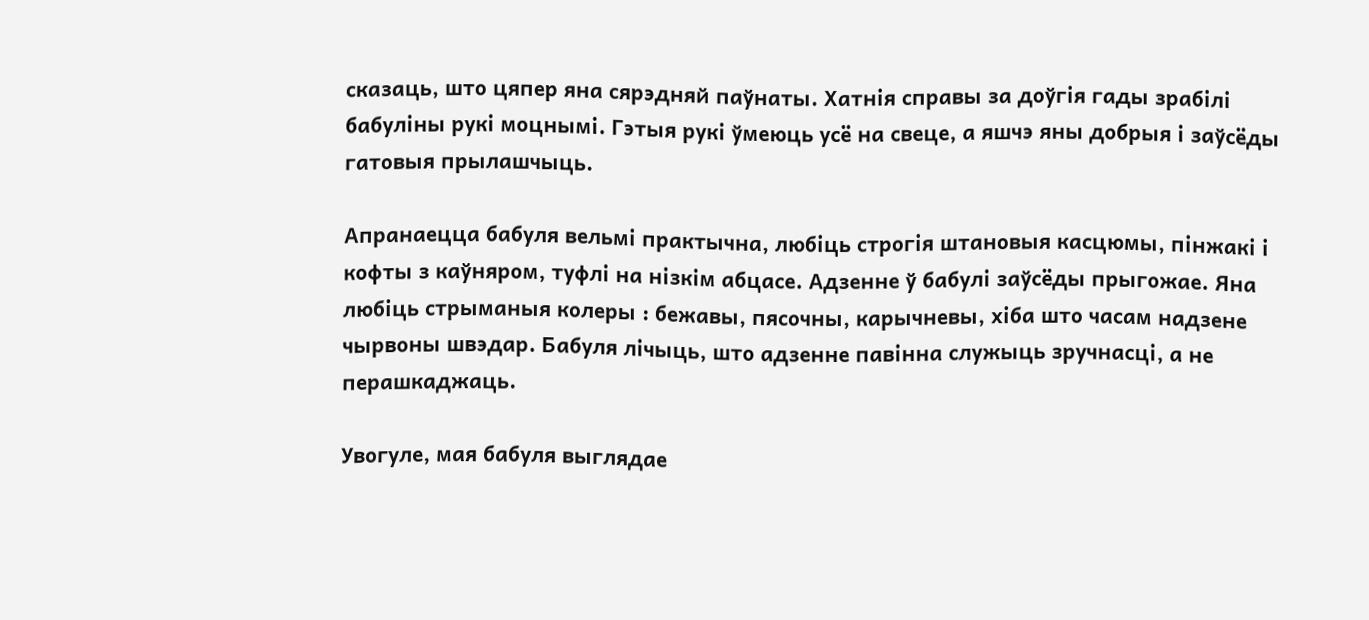сказаць, што цяпер яна сярэдняй паўнаты. Хатнія справы за доўгія гады зрабілі бабуліны рукі моцнымі. Гэтыя рукі ўмеюць усё на свеце, а яшчэ яны добрыя і заўсёды гатовыя прылашчыць.

Апранаецца бабуля вельмі практычна, любіць строгія штановыя касцюмы, пінжакі і кофты з каўняром, туфлі на нізкім абцасе. Адзенне ў бабулі заўсёды прыгожае. Яна любіць стрыманыя колеры : бежавы, пясочны, карычневы, хіба што часам надзене чырвоны швэдар. Бабуля лічыць, што адзенне павінна служыць зручнасці, а не перашкаджаць.

Увогуле, мая бабуля выглядае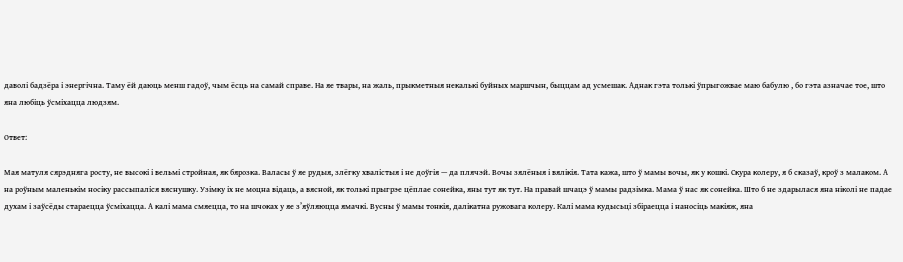даволі бадзёра і энергічна. Таму ёй даюць менш гадоў, чым ёсць на самай справе. На яе твары, на жаль, прыкметныя некалькі буйных маршчын, быццам ад усмешак. Аднак гэта толькі ўпрыгожвае маю бабулю , бо гэта азначае тое, што яна любіць ўсміхацца людзям.

Ответ:

Мая матуля сярэдняга росту, не высокі і вельмі стройная, як бярозка. Валасы ў яе рудыя, злёгку хвалістыя і не доўгія — да плячэй. Вочы зялёныя і вялікія. Тата кажа, што ў мамы вочы, як у кошкі. Скура колеру, я б сказаў, кроў з малаком. А на роўным маленькім носіку рассыпаліся вяснушку. Узімку іх не моцна відаць, а вясной, як толькі прыгрэе цёплае сонейка, яны тут як тут. На правай шчацэ ў мамы радзімка. Мама ў нас як сонейка. Што б не здарылася яна ніколі не падае духам і заўсёды стараецца ўсміхацца. А калі мама смяецца, то на шчоках у яе з’яўляюцца ямачкі. Вусны ў мамы тонкія, далікатна ружовага колеру. Калі мама кудысьці збіраецца і наносіць макіяж, яна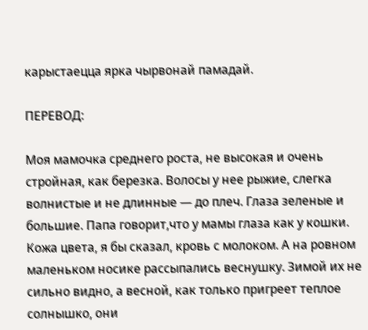карыстаецца ярка чырвонай памадай.

ПЕРЕВОД:

Моя мамочка среднего роста, не высокая и очень стройная, как березка. Волосы у нее рыжие, слегка волнистые и не длинные — до плеч. Глаза зеленые и большие. Папа говорит,что у мамы глаза как у кошки. Кожа цвета, я бы сказал, кровь с молоком. А на ровном маленьком носике рассыпались веснушку. Зимой их не сильно видно, а весной, как только пригреет теплое солнышко, они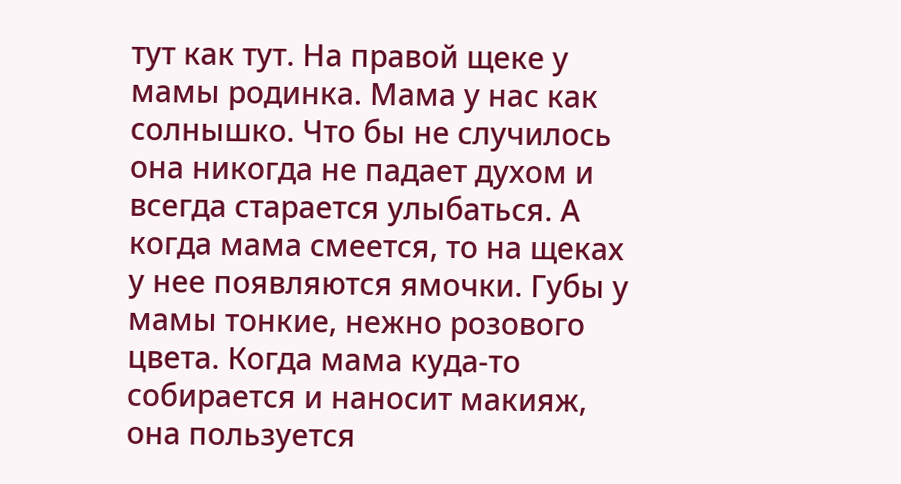тут как тут. На правой щеке у мамы родинка. Мама у нас как солнышко. Что бы не случилось она никогда не падает духом и всегда старается улыбаться. А когда мама смеется, то на щеках у нее появляются ямочки. Губы у мамы тонкие, нежно розового цвета. Когда мама куда-то собирается и наносит макияж, она пользуется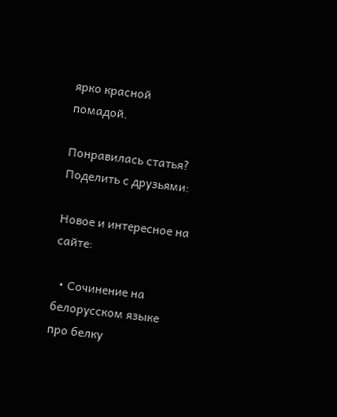ярко красной помадой.

Понравилась статья? Поделить с друзьями:

Новое и интересное на сайте:

  • Сочинение на белорусском языке про белку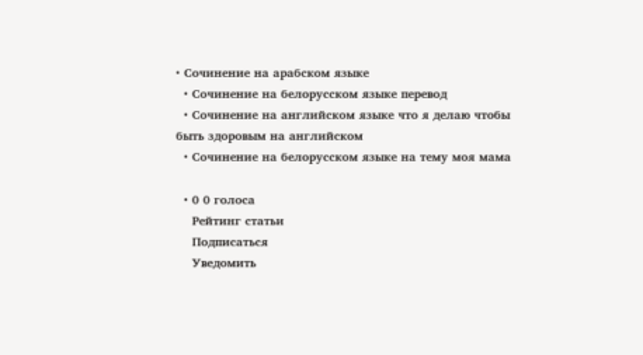• Сочинение на арабском языке
  • Сочинение на белорусском языке перевод
  • Сочинение на английском языке что я делаю чтобы быть здоровым на английском
  • Сочинение на белорусском языке на тему моя мама

  • 0 0 голоса
    Рейтинг статьи
    Подписаться
    Уведомить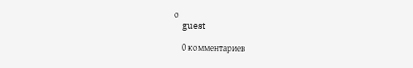о
    guest

    0 комментариев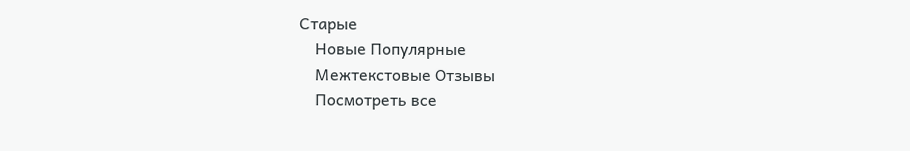Старые
    Новые Популярные
    Межтекстовые Отзывы
    Посмотреть все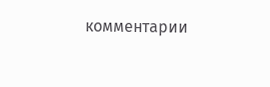комментарии